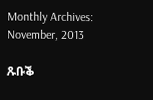Monthly Archives: November, 2013

ጹቡቕ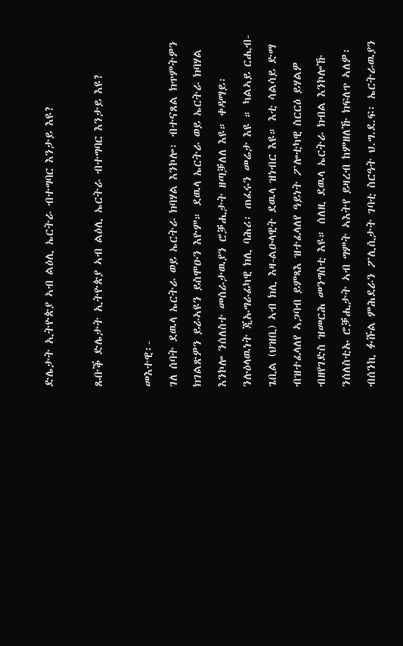ድሌታት ኢትዮጵያ ኣብ ልዕሊ ኤርትራ ብተግባር እንታይ እዩ?

ጹቡቕ ድሌታት ኢትዮጵያ ኣብ ልዕሊ ኤርትራ ብተግባር እንታይ እዩ?

መእተዊ፡-
ገለ ሰባት ደዉላ ኤርትራ ወይ ኤርትራ ክባሃል እንኮሎ፡ ብተናጸል ክጥምትዎን ክገልጽዎን ይራኣዩን ይስሞዑን እዮም። ደዉላ ኤርትራ ወይ ኤርትራ ክባሃል እንኮሎ ንሰለስተ መሰራታዉያን ሮቓሒታት ዘጣቓለለ እዩ። ቀዳማይ፡ ንሉዕላዉነት ጂኡግራፊካዊ ክሊ ባሕሪ፡ ጠፈሩን መሬታ እዩ ። ካልኣይ ርሒብ-ጌቢል (ህዝቢ) ኣብ ክሊ እዛ-ልዑላዊት ደዉላ ዝነብር እዩ። እቲ ሳልሳይ ድማ ብዝተፈላለየ ኣጋባብ ይምጻእ ዝተፈላለየ ዓይነት ፖሎቲካዊ ስርርዕ ይሃልዎ ብዘየገድስ ዝመርሕ መንግስቲ እዩ። ሰለዚ ደዉላ ኤርትራ ክብል እንኮሎኹ ንሰለስቲኡ ሮቓሒታት ኣብ ግምት ኣእትየ ይዛረብ ከምዘለኹ ክፍለጥ ኣለዎ፡
ብሰንኪ ፉሹል ምሕደራን ፖሊሲታት ገባቲ ስርዓት ህ.ግ.ደ.ፍ፡ ኤርትራዉያን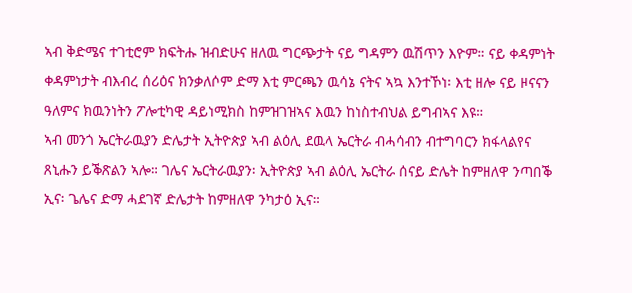ኣብ ቅድሜና ተገቲሮም ክፍትሑ ዝብድሁና ዘለዉ ግርጭታት ናይ ግዳምን ዉሽጥን እዮም። ናይ ቀዳምነት ቀዳምነታት ብእብረ ሰሪዕና ክንቃለሶም ድማ እቲ ምርጫን ዉሳኔ ናትና ኣኳ እንተኾነ፡ እቲ ዘሎ ናይ ዞናናን ዓለምና ክዉንነትን ፖሎቲካዊ ዳይነሚክስ ከምዝገዝኣና እዉን ከነስተብህል ይግብኣና እዩ።
ኣብ መንጎ ኤርትራዉያን ድሌታት ኢትዮጵያ ኣብ ልዕሊ ደዉላ ኤርትራ ብሓሳብን ብተግባርን ክፋላልየና ጸኒሑን ይቕጽልን ኣሎ። ገሌና ኤርትራዉያን፡ ኢትዮጵያ ኣብ ልዕሊ ኤርትራ ሰናይ ድሌት ከምዘለዋ ንጣበቕ ኢና፡ ጌሌና ድማ ሓደገኛ ድሌታት ከምዘለዋ ንካታዕ ኢና።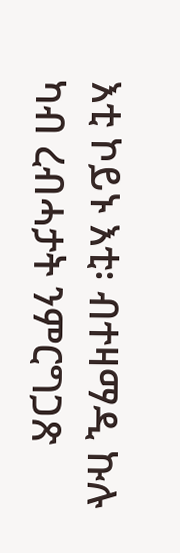እቲ ኮይኑ እቲ፡ ብተዛማዲ ኩሉ ካብ ረብሓታት ንምርግጋጽ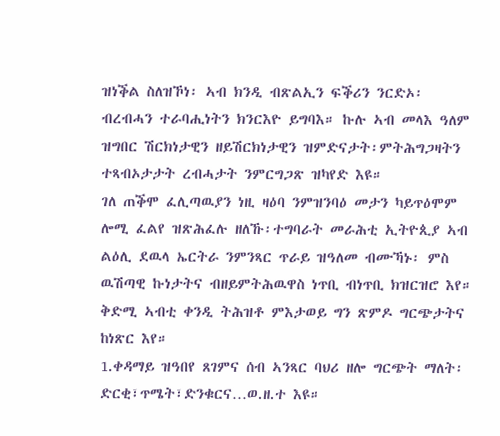ዝነቕል ስለዝኾነ፡ ኣብ ክንዲ ብጽልኢን ፍቕሪን ንርድኦ፡ ብረብሓን ተራባሒነትን ክንርእዮ ይግባእ። ኩሉ ኣብ መላእ ዓለም ዝግበር ሽርክነታዊን ዘይሽርክነታዊን ዝምድናታት፡ምትሕግጋዛትን ተጻብኦታታት ረብሓታት ንምርግጋጽ ዝካየድ እዩ።
ገለ ጠቕሞ ፈሊጣዉያን ነዚ ዛዕባ ንምዝንባዕ መታን ካይጥዕሞም ሎሚ ፈልየ ዝጽሕፈሉ ዘለኹ፡ተግባራት መራሕቲ ኢትዮጲያ ኣብ ልዕሊ ደዉላ ኤርትራ ንምንጻር ጥራይ ዝዓለመ ብሙኻኑ፡ ምስ ዉሽጣዊ ኩነታትና ብዘይምትሕዉዋስ ነጥቢ ብነጥቢ ክዝርዝሮ እየ። ቅድሚ ኣብቲ ቀንዲ ትሕዝቶ ምእታወይ ግን ጽምዶ ግርጭታትና ከነጽር እየ።
1.ቀዳማይ ዝዓበየ ጸገምና ሰብ ኣንጻር ባህሪ ዘሎ ግርጭት ማለት፡ ድርቂ፣ጥሜት፣ድንቁርና…ወ.ዘ.ተ እዩ።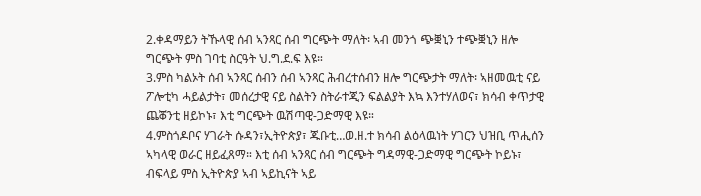2.ቀዳማይን ትኹላዊ ሰብ ኣንጻር ሰብ ግርጭት ማለት፡ ኣብ መንጎ ጭቛኒን ተጭቛኒን ዘሎ ግርጭት ምስ ገባቲ ስርዓት ህ.ግ.ደ.ፍ እዩ።
3.ምስ ካልኦት ሰብ ኣንጻር ሰብን ሰብ ኣንጻር ሕብረተሰብን ዘሎ ግርጭታት ማለት፡ ኣዘመዉቲ ናይ ፖሎቲካ ሓይልታት፣ መሰረታዊ ናይ ስልትን ስትራተጂን ፍልልያት እኳ እንተሃለወና፣ ክሳብ ቀጥታዊ ጨቖንቲ ዘይኮኑ፣ እቲ ግርጭት ዉሽጣዊ-ጋድማዊ እዩ።
4.ምስጎዶቦና ሃገራት ሱዳን፣ኢትዮጵያ፣ ጁቡቲ…ወ.ዘ.ተ ክሳብ ልዕላዉነት ሃገርን ህዝቢ ጥሒሰን ኣካላዊ ወራር ዘይፈጸማ። እቲ ሰብ ኣንጻር ሰብ ግርጭት ግዳማዊ-ጋድማዊ ግርጭት ኮይኑ፣ ብፍላይ ምስ ኢትዮጵያ ኣብ ኣይኪናት ኣይ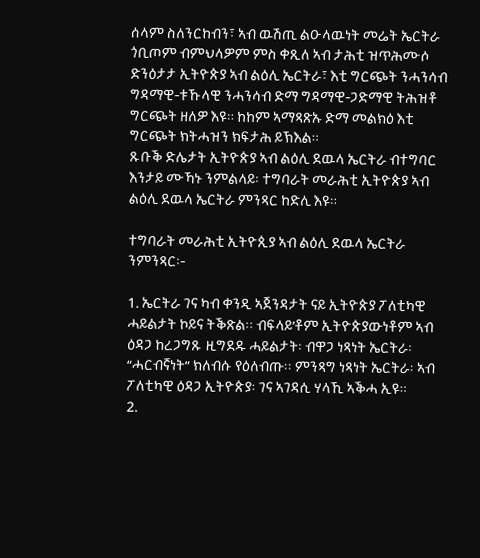ሰላም ስለንርከብን፣ ኣብ ዉሽጢ ልዑላዉነት መሬት ኤርትራ ጎቢጦም ብምህላዎም ምስ ቀጺለ ኣብ ታሕቲ ዝጥሕሙሶ ድንዕታታ ኢትዮጵያ ኣብ ልዕሊ ኤርትራ፣ እቲ ግርጭት ንሓንሳብ ግዳማዊ-ቱኹላዊ ንሓንሳብ ድማ ግዳማዊ-ጋድማዊ ትሕዝቶ ግርጭት ዘለዎ እዩ። ከከም ኣማጻጽኡ ድማ መልክዕ እቲ ግርጭት ክትሓዝን ክፍታሕ ይኽእል።
ጹቡቕ ድሌታት ኢትዮጵያ ኣብ ልዕሊ ደዉላ ኤርትራ ብተግባር እንታይ ሙኻኑ ንምልላይ፡ ተግባራት መራሕቲ ኢትዮጵያ ኣብ ልዕሊ ደዉላ ኤርትራ ምንጻር ከድሊ እዩ።

ተግባራት መራሕቲ ኢትዮጲያ ኣብ ልዕሊ ደዉላ ኤርትራ ንምንጻር፡-

1. ኤርትራ ገና ካብ ቀንዲ ኣጀንዳታት ናይ ኢትዮጵያ ፖለቲካዊ ሓይልታት ኮይና ትቕጽል፡፡ ብፍላይ’ቶም ኢትዮጵያውነቶም ኣብ ዕዳጋ ከረጋግጹ ዚግደዱ ሓይልታት፡ ብዋጋ ነጻነት ኤርትራ፡ “ሓርብኛነት” ክለብሱ የዕለብጡ፡፡ ምንጻግ ነጻነት ኤርትራ፡ ኣብ ፖለቲካዊ ዕዳጋ ኢትዮጵያ፡ ገና ኣገዳሲ ሃላኺ ኣቕሓ ኢዩ።
2.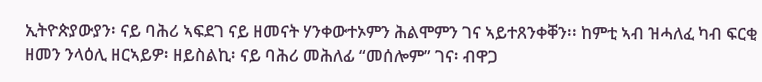ኢትዮጵያውያን፡ ናይ ባሕሪ ኣፍደገ ናይ ዘመናት ሃንቀውተኦምን ሕልሞምን ገና ኣይተጸንቀቐን፡፡ ከምቲ ኣብ ዝሓለፈ ካብ ፍርቂ ዘመን ንላዕሊ ዘርኣይዎ፡ ዘይስልኪ፡ ናይ ባሕሪ መሕለፊ “መሰሎም” ገና፡ ብዋጋ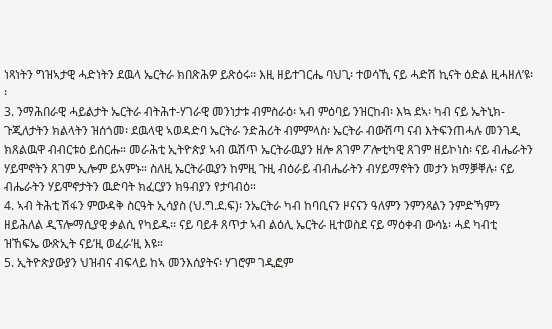ነጻነትን ግዝኣታዊ ሓድነትን ደዉላ ኤርትራ ክበጽሕዎ ይጽዕሩ፡፡ እዚ ዘይተገርሔ ባህጊ፡ ተወሳኺ ናይ ሓድሽ ኪናት ዕድል ዚሓዘለ’ዩ፡፡
3. ንማሕበራዊ ሓይልታት ኤርትራ ብትሕተ-ሃገራዊ መንነታቱ ብምስራዕ፡ ኣብ ምዕባይ ንዝርከብ፡ እኳ ደኣ፡ ካብ ናይ ኤትኒክ-ጉጂለታትን ክልላትን ዝሰጎመ፡ ደዉላዊ ኣወዳድባ ኤርትራ ንድሕሪት ብምምላስ፡ ኤርትራ ብውሽጣ ናብ እትፍንጠሓሉ መንገዲ ክጸልዉዋ ብብርቱዕ ይሰርሑ። መራሕቲ ኢትዮጵያ ኣብ ዉሽጥ ኤርትራዉያን ዘሎ ጸገም ፖሎቲካዊ ጸገም ዘይኮነስ፡ ናይ ብሔራትን ሃይሞኖትን ጸገም ኢሎም ይኣምኑ። ስለዚ ኤርትራዉያን ከምዚ ጉዚ ብዕራይ ብብሔራትን ብሃይማኖትን መታን ክማቓቐሉ፡ ናይ ብሔራትን ሃይሞኖታትን ዉድባት ክፈርያን ክዓብያን የታባብዕ።
4. ኣብ ትሕቲ ሽፋን ምውዳቅ ስርዓት ኢሳያስ (ህ.ግ.ደ.ፍ)፡ ንኤርትራ ካብ ከባቢናን ዞናናን ዓለምን ንምንጻልን ንምድኻምን ዘይሕለል ዲፕሎማሲያዊ ቃልሲ የካይዱ፡፡ ናይ ባይቶ ጸጥታ ኣብ ልዕሊ ኤርትራ ዚተወስደ ናይ ማዕቀብ ውሳኔ፡ ሓደ ካብቲ ዝኸፍኤ ውጽኢት ናይ’ዚ ወፈራ’ዚ እዩ።
5. ኢትዮጵያውያን ህዝብና ብፍላይ ከኣ መንእሰያትና፡ ሃገሮም ገዲፎም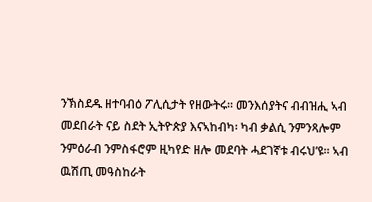ንኽስደዱ ዘተባብዕ ፖሊሲታት የዘውትሩ፡፡ መንእሰያትና ብብዝሒ ኣብ መደበራት ናይ ስደት ኢትዮጵያ እናኣከብካ፡ ካብ ቃልሲ ንምንጻሎም ንምዕራብ ንምስፋሮም ዚካየድ ዘሎ መደባት ሓደገኛቱ ብሩህ’ዩ። ኣብ ዉሽጢ መዓስከራት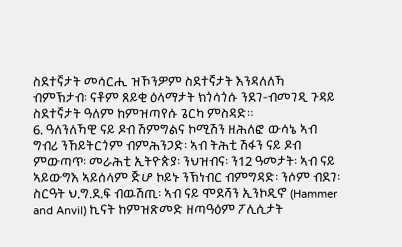ስደተኛታት መሳርሒ ዝኾንዎም ስደተኛታት እንዳለለኻ ብምኽታብ፡ ናቶም ጸይቂ ዕላማታት ክጎሳጎሱ ንደገ-ብመገዲ ጉዳይ ስደተኛታት ዓለም ከምዝጣየሱ ጌርካ ምስዳድ።
6. ዓለንለኻዊ ናይ ዶብ ሽምግልና ኮሚሽን ዘሕለፎ ውሳኔ ኣብ ግብሪ ንኸይትርጎም ብምሕንጋድ፡ ኣብ ትሕቲ ሽፋን ናይ ዶብ ምውጣጥ፡ መራሕቲ ኢትዮጵያ፡ ንህዝብና፡ ን12 ዓመታት፡ ኣብ ናይ ኣይውግእ ኣይሰላም ጅሆ ኮይኑ ንኽነብር ብምግዳድ፡ ንሶም ብደገ፡ ስርዓት ህ.ግ.ደ.ፍ ብዉሽጢ፡ ኣብ ናይ ሞደሻን ኢንኮዲኖ (Hammer and Anvil) ኪናት ከምዝጽመድ ዘጣዓዕም ፖሊሲታት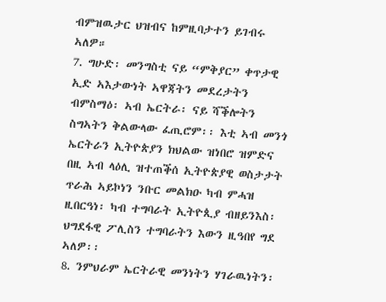ብምዝዉታር ህዝብና ከምዚባታተን ይገብሩ ኣለዎ።
7. ግሁድ፡ መንግስቲ ናይ “ምቅያር” ቀጥታዊ ኢድ ኣእታውነት ኣዋጃትን መደረታትን ብምስማዕ፡ ኣብ ኤርትራ፡ ናይ ሻቕሎትን ስግኣትን ቅልውላው ፈጢሮም፡፡ እቲ ኣብ መንጎ ኤርትራን ኢትዮጵያን ክህልው ዝነበሮ ዝምድና በዚ ኣብ ላዕሊ ዝተጠቕሰ ኢትዮጵያዊ ወስታታት ጥራሕ ኣይኮነን ንቡር መልክዑ ካብ ምሓዝ ዚበርዓነ፡ ካብ ተግባራት ኢትዮጲያ ብዘይንእስ፡ ህግደፋዊ ፖሊስን ተግባራትን እውን ዚዓበየ ግደ ኣለዎ፡፡
8. ንምህራም ኤርትራዊ መንነትን ሃገራዉነትን፡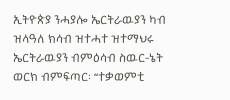ኢትዮጵያ ንሓያሎ ኤርትራዉያን ካብ ዝላዓለ ክሳብ ዝተሓተ ዝተማህሩ ኤርትራዉያን ብምዕሳብ ስዉር-ኔት ወርክ ብምፍጣር፡ “ተቃወምቲ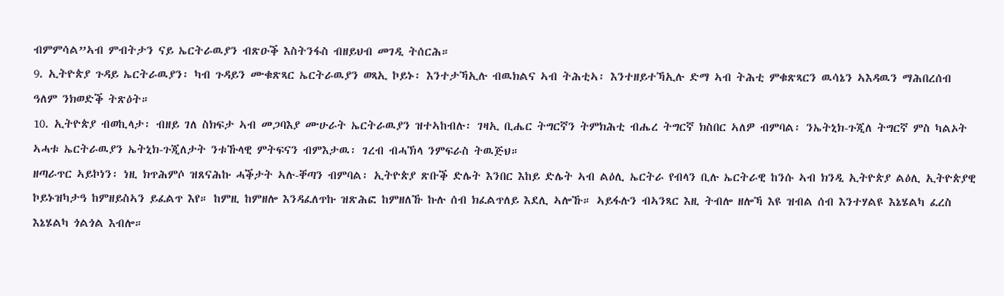ብምምሳል”ኣብ ምብትታን ናይ ኤርትራዉያን ብጽዑቕ እስትንፋስ ብዘይህብ መገዲ ትሰርሕ።
9. ኢትዮጵያ ጉዳይ ኤርትራዉያን፡ ካብ ጉዳይን ሙቁጽጻር ኤርትራዉያን ወጻኢ ኮይኑ፡ እንተታኻኢሉ ብዉክልና ኣብ ትሕቲኣ፡ እንተዘይተኻኢሉ ድማ ኣብ ትሕቲ ምቁጽጻርን ዉሳኔን ኣእዳዉን ማሕበረሰብ ዓለም ንክወድቕ ትጽዕት።
10. ኢትዮጵያ ብወኪላታ፡ ብዘይ ገለ ስክፍታ ኣብ መጋባእያ ሙሁራት ኤርትራዉያን ዝተኣከብሉ፡ ገዛኢ ቢሔር ትግርኛን ትምክሕቲ ብሔረ ትግርኛ ክስበር ኣለዎ ብምባል፡ ንኤትኒክ-ጉጂለ ትግርኛ ምስ ካልኦት ኣሓቱ ኤርትራዉያን ኤትኒክ-ጉጂለታት ንቱኹላዊ ምትፍናን ብምእታዉ፡ ገረብ ብሓኽላ ንምፍራስ ትዉጅህ።
ዘጣራጥር ኣይኮነን፡ ነዚ ክጥሕምሶ ዝጸናሕኩ ሓቕታት ኣሉ-ቐጣን ብምባል፡ ኢትዮጵያ ጽቡቕ ድሌት እንበር እከይ ድሌት ኣብ ልዕሊ ኤርትራ የብላን ቢሉ ኤርትራዊ ከንሱ ኣብ ክንዲ ኢትዮጵያ ልዕሊ ኢትዮጵያዊ ኮይኑዝካታዓ ከምዘይስኣን ይፈልጥ እየ። ከምዚ ከምዘሎ እንዳፈለጥኩ ዝጽሕፎ ከምዘለኹ ኩሉ ሰብ ክፈልጥለይ እደሊ ኣሎኹ። ኣይፋሉን ብኣንጻር እዚ ትብሎ ዘሎኻ እዩ ዝብል ሰብ እንተሃልዩ እኔሄልካ ፈረስ እኔሄልካ ጎልጎል እብሎ።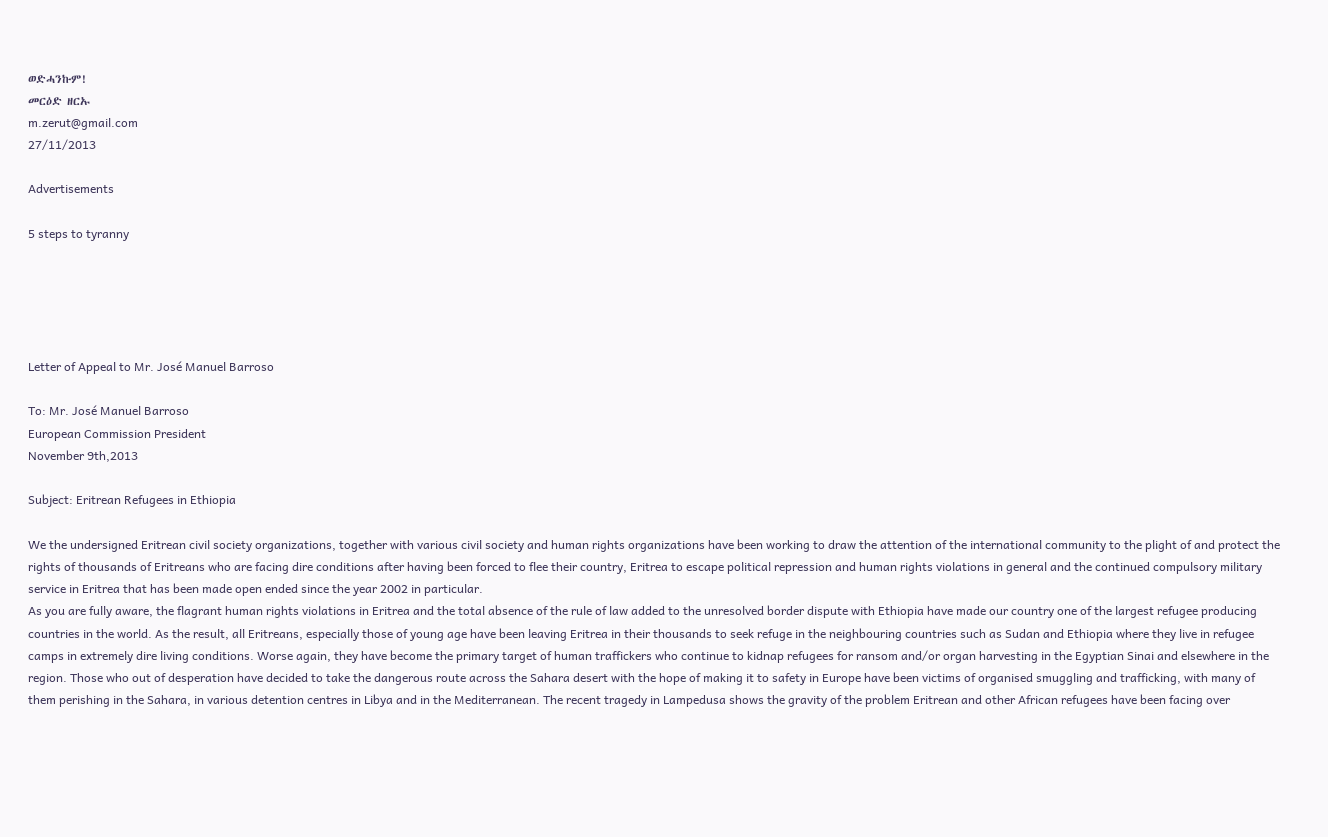ወድሓንኩም!
መርዕድ ዘርኡ
m.zerut@gmail.com
27/11/2013

Advertisements

5 steps to tyranny





Letter of Appeal to Mr. José Manuel Barroso

To: Mr. José Manuel Barroso
European Commission President
November 9th,2013

Subject: Eritrean Refugees in Ethiopia

We the undersigned Eritrean civil society organizations, together with various civil society and human rights organizations have been working to draw the attention of the international community to the plight of and protect the rights of thousands of Eritreans who are facing dire conditions after having been forced to flee their country, Eritrea to escape political repression and human rights violations in general and the continued compulsory military service in Eritrea that has been made open ended since the year 2002 in particular.
As you are fully aware, the flagrant human rights violations in Eritrea and the total absence of the rule of law added to the unresolved border dispute with Ethiopia have made our country one of the largest refugee producing countries in the world. As the result, all Eritreans, especially those of young age have been leaving Eritrea in their thousands to seek refuge in the neighbouring countries such as Sudan and Ethiopia where they live in refugee camps in extremely dire living conditions. Worse again, they have become the primary target of human traffickers who continue to kidnap refugees for ransom and/or organ harvesting in the Egyptian Sinai and elsewhere in the region. Those who out of desperation have decided to take the dangerous route across the Sahara desert with the hope of making it to safety in Europe have been victims of organised smuggling and trafficking, with many of them perishing in the Sahara, in various detention centres in Libya and in the Mediterranean. The recent tragedy in Lampedusa shows the gravity of the problem Eritrean and other African refugees have been facing over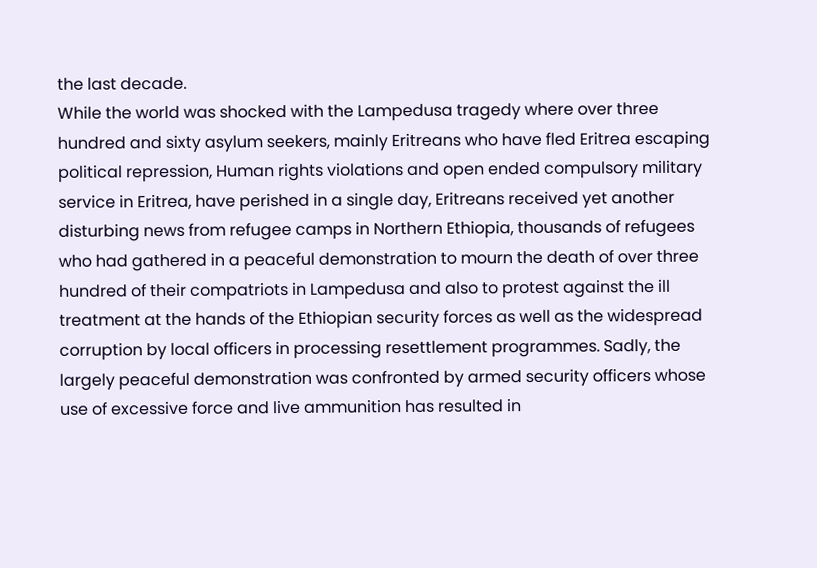the last decade.
While the world was shocked with the Lampedusa tragedy where over three hundred and sixty asylum seekers, mainly Eritreans who have fled Eritrea escaping political repression, Human rights violations and open ended compulsory military service in Eritrea, have perished in a single day, Eritreans received yet another disturbing news from refugee camps in Northern Ethiopia, thousands of refugees who had gathered in a peaceful demonstration to mourn the death of over three hundred of their compatriots in Lampedusa and also to protest against the ill treatment at the hands of the Ethiopian security forces as well as the widespread corruption by local officers in processing resettlement programmes. Sadly, the largely peaceful demonstration was confronted by armed security officers whose use of excessive force and live ammunition has resulted in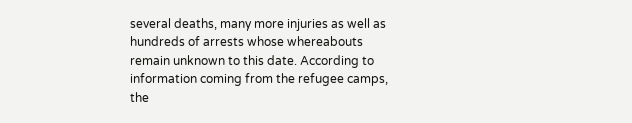several deaths, many more injuries as well as hundreds of arrests whose whereabouts remain unknown to this date. According to information coming from the refugee camps, the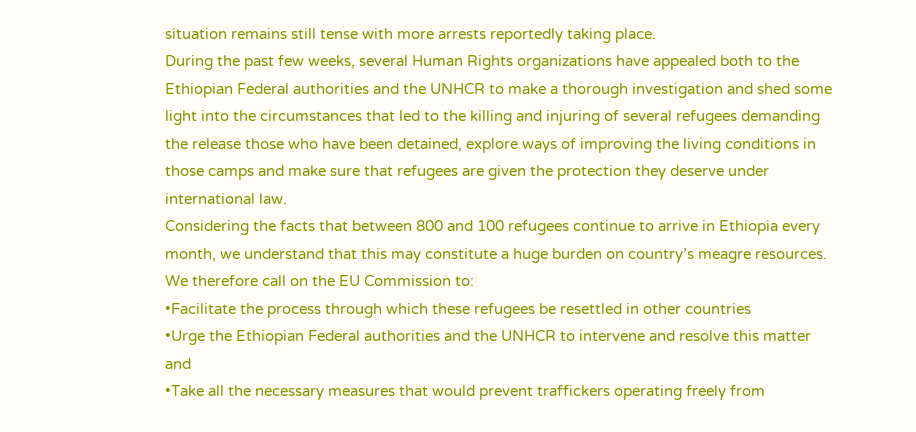situation remains still tense with more arrests reportedly taking place.
During the past few weeks, several Human Rights organizations have appealed both to the Ethiopian Federal authorities and the UNHCR to make a thorough investigation and shed some light into the circumstances that led to the killing and injuring of several refugees demanding the release those who have been detained, explore ways of improving the living conditions in those camps and make sure that refugees are given the protection they deserve under international law.
Considering the facts that between 800 and 100 refugees continue to arrive in Ethiopia every month, we understand that this may constitute a huge burden on country’s meagre resources. We therefore call on the EU Commission to:
•Facilitate the process through which these refugees be resettled in other countries
•Urge the Ethiopian Federal authorities and the UNHCR to intervene and resolve this matter and
•Take all the necessary measures that would prevent traffickers operating freely from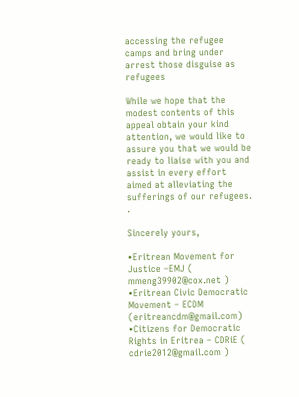accessing the refugee camps and bring under arrest those disguise as refugees

While we hope that the modest contents of this appeal obtain your kind attention, we would like to assure you that we would be ready to liaise with you and assist in every effort aimed at alleviating the sufferings of our refugees. .

Sincerely yours,

•Eritrean Movement for Justice –EMJ ( mmeng39902@cox.net )
•Eritrean Civic Democratic Movement – ECDM (eritreancdm@gmail.com)
•Citizens for Democratic Rights in Eritrea – CDRiE ( cdrie2012@gmail.com )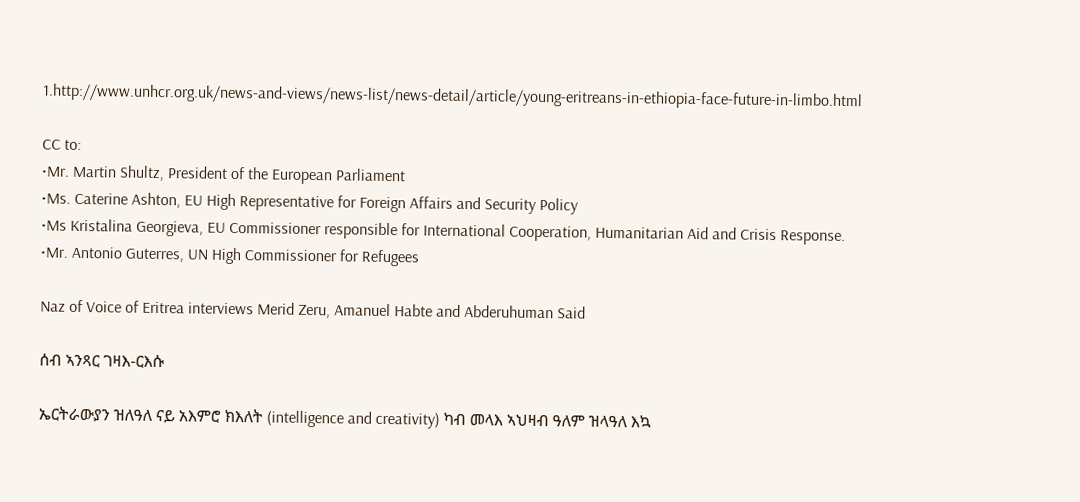1.http://www.unhcr.org.uk/news-and-views/news-list/news-detail/article/young-eritreans-in-ethiopia-face-future-in-limbo.html

CC to:
•Mr. Martin Shultz, President of the European Parliament
•Ms. Caterine Ashton, EU High Representative for Foreign Affairs and Security Policy
•Ms Kristalina Georgieva, EU Commissioner responsible for International Cooperation, Humanitarian Aid and Crisis Response.
•Mr. Antonio Guterres, UN High Commissioner for Refugees

Naz of Voice of Eritrea interviews Merid Zeru, Amanuel Habte and Abderuhuman Said

ሰብ ኣንጻር ገዛእ-ርእሱ

ኤርትራውያን ዝለዓለ ናይ አእምሮ ክእለት (intelligence and creativity) ካብ መላእ ኣህዛብ ዓለም ዝላዓለ እኳ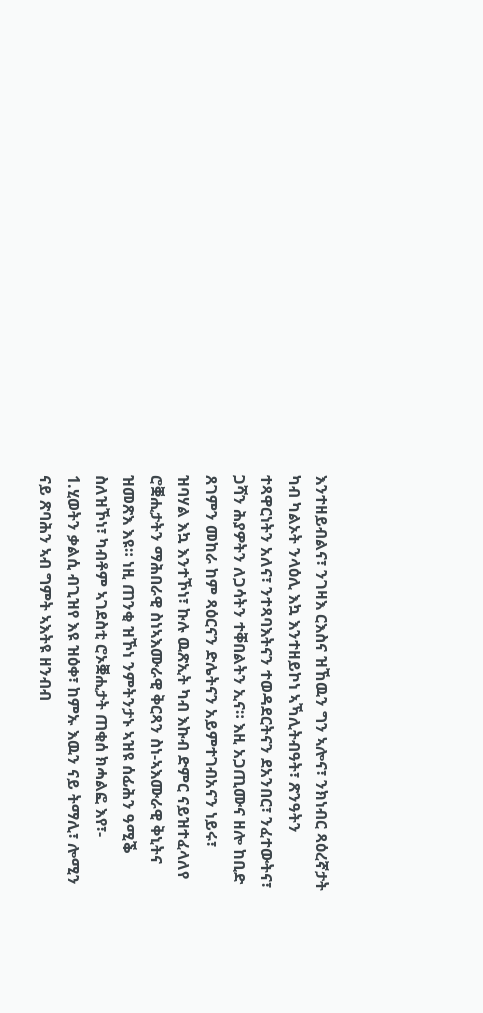እንተዘይብልና፣ ንገዛእ ርእስና ዝኸዉን ግን ኣሎና፣ ንክነብር ጻዕረኛታት ካብ ካልኦት ንላዕሊ እኳ እንተዘይኮነ ኣኻሊትብዓት፣ ጽንዓትን ተጻዋርነትን አለና፣ ንተጻባእትናን ተወዳደርትናን ደአንበር፣ ንፈተውትና፣ ጋሻን ሕያዎትን ለጋሳትን ተቐበልትን ኢና። እዚ አጋጢሙና ዘሎ ከቢድ ጸገምን መከራ ከም ጻዕርናን ድሌትናን አይምተገብአናን ነይሩ፣ ዝባሃል እኳ እንተኾነ፣ ኩሉ ዉጽኢት ካብ እኩብ ድምር ናይዝተፈላለየ ሮቛሒታትን ማሕበራዊ ስነኣእሙራዊ ቅርጻን ስነ-ኣእሙራዊ ቅኒትና ዝመጽእ እዩ። ነዚ ጠንቂ ዝኾነ ንምትንታኑ ኣዝዩ ሰፊሕን ዓሚቕ ስለዝኾነ፣ ካብቶም ኣገደስቲ ሮኦቛሒታት ጠቂሰ ክሓልፎ እየ፣-
1.ሂወትን ቃልሲ ብጊዝየ እዩ ዝዕቀ፣ ከምኡ እዉን ናይ ትማሊ፣ ሎሚን ናይ ጽባሕን ኣብ ግምት ኣእትዩ ዘንብብ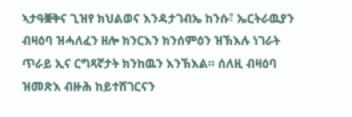ኣታዓቛቅና ጊዝየ ክህልወና እንዳታገብኤ ከንሱ፣ ኤርትራዉያን ብዛዕባ ዝሓለፈን ዘሎ ክንርእን ክንሰምዕን ዝኽእሉ ነገራት ጥራይ ኢና ርግጻኛታት ክንከዉን እንኽእል። ሰለዚ ብዛዕባ ዝመጽእ ብዙሕ ከይተሸገርናን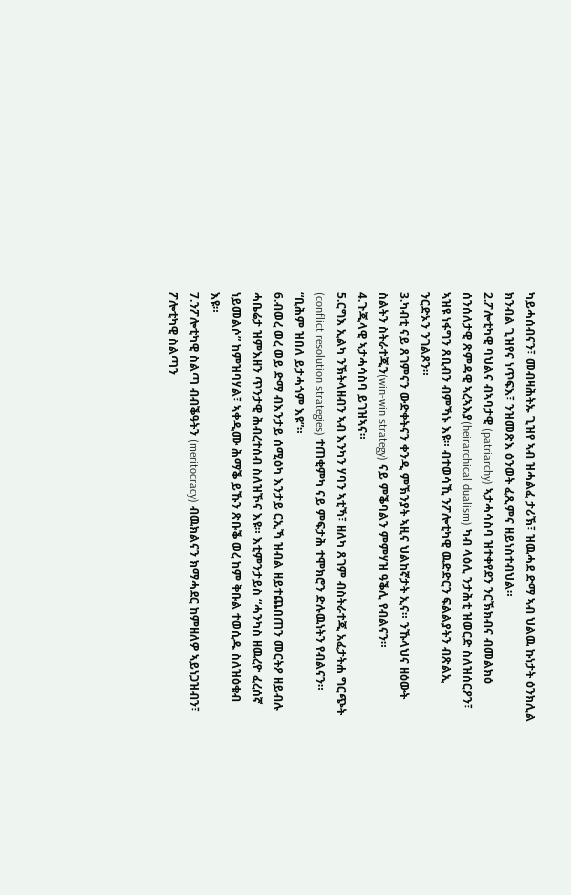ካይሓሰብናን፣ መብዛሕትኡ ጊዝየ ኣብ ዝሓልፈ ታሪኽ፣ ዝዉሓደ ድማ ኣብ ህልዉ ኩነታት ዕንክሊል ክንብል ጊዝየና ነጥፍእ፣ ንዝመጽእ ዕንወት ፈጺምና ዘይነስተብህል።
2.ፖሎቲካዊ ባህልና ብኣባታዊ (patriarchy) ኣታሓሳስባ ዝተቀየደን ንርኽክብና ብመልክዕ ሰንሰለታዊ ጽምዳዊ ኣረኣእያ(heirarchical dualism) ካብ ላዕሊ ንታሕቲ ዝወርድ ስለዝሰርዖን፣ ኣዝዩ ነፋግን ጸቢብን ብምኻኑ እዩ። ብተወሳኺ ንፖሎቲካዊ ዉድድርን ፍልልያትን ብጽልኢ ንርድኦን ንገልጾን።
3.ካብቲ ናይ ጸገምናን ውድቀትናን ቀንዲ ምኽንያት ኣዚና ህልከኛታት ኢና። ንኹላህና ዘዕውት ስልትን ስትራተጂን(win-win strategy) ናይ ምቕባልን ምምሃዝ ዓቕሊ የብልናን።
4.ጉጂላዊ ኣታሓሳስባ ይገዝኣና።
5.ርግእ ኢልካ ንኽትላዘብን ኣብ እንካን ሃባን ኣቲኻ፣ ዘለካ ጸገም ብስትራተጂ አፈታትሐ ግርጭት (conflict resolution strategies) ተጠቂምካ ናይ ምፍታሕ ተሞክሮን ድሉዉነትን የብልናን። “ቢሕም ዝበለ ይታሓጎም እዩ”።
6.ብወረ ወረ ወይ ድማ ብእንታይ ሰሚዕካ እንታይ ርኢኻ ዝብል ዘይተጨበጠን መርትዖ ዘይብሉ ሓቤሬታ ዝምእዘን ጥንታዊ ሕብረተሰብ ስለዝኾና እዩ። እቲምንታይስ “ሓንካስ ዘዉረዮ ፈረሰኛ ነይመልሶ” ከምዝባሃል፣ ኣቀዲሙ ሕማቕ ይኹን ጽቡቕ ወረ ከም ቅቡል ተወሲዱ ስለዝዕቁብ እዩ።
7.ንፖሎቲካዊ ስልጣ ብብቕዓትን (meritocracy) ብዉክልናን ክማሓደር ከምዘለዎ ኣይነጋዝብን፣ ፖሎቲካዊ ስልጣን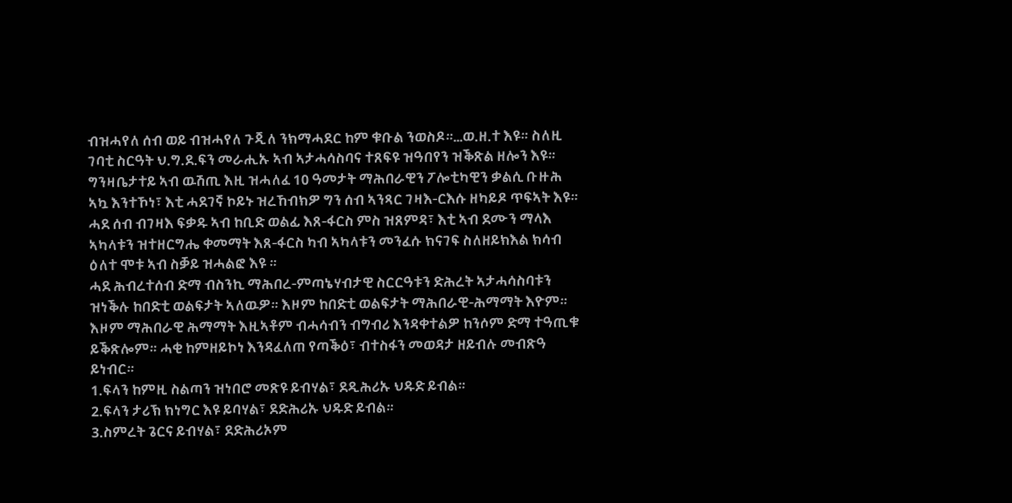ብዝሓየለ ሰብ ወይ ብዝሓየለ ጉጂለ ንክማሓደር ከም ቁቡል ንወስዶ።…ወ.ዘ.ተ እዩ። ስለዚ ገባቲ ስርዓት ህ.ግ.ደ.ፍን መራሒኡ ኣብ ኣታሓሳስባና ተጸፍዩ ዝዓበየን ዝቕጽል ዘሎን እዩ።
ግንዛቤታተይ ኣብ ዉሽጢ እዚ ዝሓለፈ 10 ዓመታት ማሕበራዊን ፖሎቲካዊን ቃልሲ ቡዙሕ ኣኳ እንተኾነ፣ እቲ ሓደገኛ ኮይኑ ዝረኸብክዎ ግን ሰብ ኣንጻር ገዛእ-ርእሱ ዘካይዶ ጥፍኣት እዩ። ሓደ ሰብ ብገዛእ ፍቃዱ ኣብ ከቢድ ወልፊ እጸ-ፋርስ ምስ ዝጸምዳ፣ እቲ ኣብ ደሙን ማላእ ኣካላቱን ዝተዘርግሔ ቀመማት እጸ-ፋርስ ካብ ኣካላቱን መንፈሱ ክናገፍ ስለዘይክእል ክሳብ ዕለተ ሞቱ ኣብ ስቓይ ዝሓልፎ እዩ ።
ሓደ ሕብረተሰብ ድማ ብስንኪ ማሕበረ-ምጣኔሃብታዊ ስርርዓቱን ድሕረት ኣታሓሳስባቱን ዝነቕሉ ከበድቲ ወልፍታት ኣለዉዎ። እዞም ከበድቲ ወልፍታት ማሕበራዊ-ሕማማት እዮም። እዞም ማሕበራዊ ሕማማት እዚኣቶም ብሓሳብን ብግብሪ እንዳቀተልዎ ከንሶም ድማ ተዓጢቁ ይቕጽሎም። ሓቂ ከምዘይኮነ እንዳፈለጠ የጣቕዕ፣ ብተስፋን መወዳታ ዘይብሉ መብጽዓ ይነብር።
1.ፍላን ከምዚ ስልጣን ዝነበሮ መጽዩ ይብሃል፣ ደዲሕሪኡ ህዱድ ይብል።
2.ፍላን ታሪኽ ክነግር እዩ ይባሃል፣ ደድሕሪኡ ህዱድ ይብል።
3.ስምረት ጌርና ይብሃል፣ ደድሕሪኦም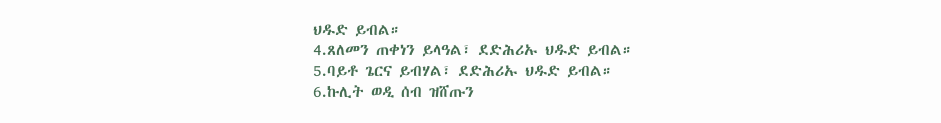ህዱድ ይብል።
4.ጸለመን ጠቀነን ይላዓል፣ ደድሕሪኡ ህዱድ ይብል።
5.ባይቶ ጌርና ይብሃል፣ ደድሕሪኡ ህዱድ ይብል።
6.ኩሊት ወዲ ሰብ ዝሸጡን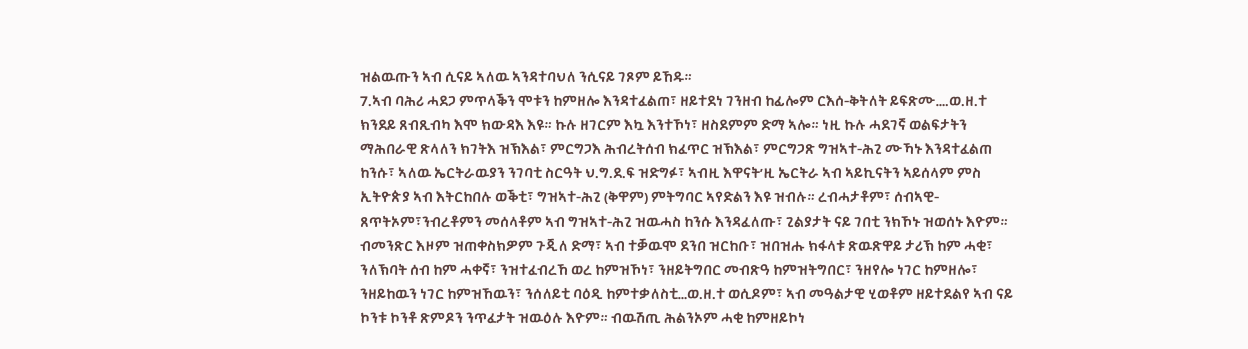ዝልዉጡን ኣብ ሲናይ ኣለዉ ኣንዳተባህለ ንሲናይ ገጾም ይኸዱ።
7.ኣብ ባሕሪ ሓደጋ ምጥላቕን ሞቱን ከምዘሎ እንዳተፈልጠ፣ ዘይተደነ ገንዘብ ከፊሎም ርእሰ-ቅትለት ይፍጽሙ….ወ.ዘ.ተ ክንደይ ጸብጺብካ እሞ ክውዳእ እዩ። ኩሉ ዘገርም እኳ እንተኾነ፣ ዘስደምም ድማ ኣሎ። ነዚ ኩሉ ሓደገኛ ወልፍታትን ማሕበራዊ ጽላለን ክገትእ ዝኽእል፣ ምርግጋእ ሕብረትሰብ ክፈጥር ዝኽእል፣ ምርግጋጽ ግዝኣተ-ሕጊ ሙኻኑ እንዳተፈልጠ ከንሱ፣ ኣለዉ ኤርትራዉያን ንገባቲ ስርዓት ህ.ግ.ደ.ፍ ዝድግፉ፣ ኣብዚ እዋናት’ዚ ኤርትራ ኣብ ኣይኪናትን ኣይሰላም ምስ ኢትዮጵያ ኣብ እትርከበሉ ወቕቲ፣ ግዝኣተ-ሕጊ (ቅዋም) ምትግባር ኣየድልን እዩ ዝብሉ። ረብሓታቶም፣ ሰብኣዊ-ጸጥትኦም፣ንብረቶምን መሰላቶም ኣብ ግዝኣተ-ሕጊ ዝዉሓስ ከንሱ እንዳፈለጡ፣ ጊልያታት ናይ ገበቲ ንክኾኑ ዝወሰኑ እዮም።
ብመንጽር እዞም ዝጠቀስክዎም ጉጂለ ድማ፣ ኣብ ተቓዉሞ ደንበ ዝርከቡ፣ ዝበዝሑ ክፋላቱ ጽዉጽዋይ ታሪኽ ከም ሓቂ፣ ንለኽባት ሰብ ከም ሓቀኛ፣ ንዝተፈብረኸ ወረ ከምዝኾነ፣ ንዘይትግበር መብጽዓ ከምዝትግበር፣ ንዘየሎ ነገር ከምዘሎ፣ ንዘይከዉን ነገር ከምዝኸዉን፣ ንሰለይቲ ባዕዲ ከምተቃለስቲ…ወ.ዘ.ተ ወሲዶም፣ ኣብ መዓልታዊ ሂወቶም ዘይተደልየ ኣብ ናይ ኮንቱ ኮንቶ ጽምዶን ንጥፈታት ዝዉዕሉ እዮም። ብዉሽጢ ሕልንኦም ሓቂ ከምዘይኮነ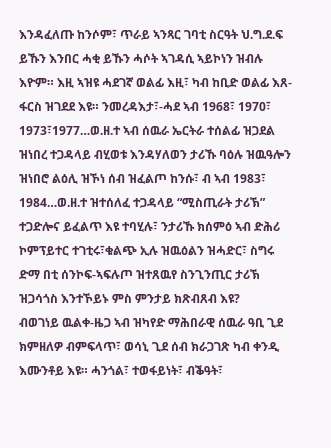እንዳፈለጡ ከንሶም፣ ጥራይ ኣንጻር ገባቲ ስርዓት ህ.ግ.ደ.ፍ ይኹን እንበር ሓቂ ይኹን ሓሶት ኣገዳሲ ኣይኮነን ዝብሉ እዮም። እዚ ኣዝዩ ሓደገኛ ወልፊ እዚ፣ ካብ ከቢድ ወልፊ እጸ-ፋርስ ዝገደደ እዩ። ንመረዳእታ፣-ሓደ ኣብ 1968፣ 1970፣ 1973፣1977…ወ.ዘ.ተ ኣብ ሰዉራ ኤርትራ ተሰልፊ ዝጋደል ዝነበረ ተጋዳላይ ብሂወቱ እንዳሃለወን ታሪኹ ባዕሉ ዝዉዓሎን ዝነበሮ ልዕሊ ዝኾነ ሰብ ዝፈልጦ ከንሱ፣ ብ ኣብ 1983፣ 1984…ወ.ዘ.ተ ዝተሰለፈ ተጋዳላይ “ሚስጢራት ታሪኽ” ተጋድሎና ይፈልጥ እዩ ተባሂሉ፣ ንታሪኹ ክሰምዕ ኣብ ድሕሪ ኮምፕይተር ተገቲሩ፣ቁልጭ ኢሉ ዝዉዕልን ዝሓድር፣ ስግሩ ድማ በቲ ሰንኮፍ-ኣፍሉጦ ዝተጸዉየ ስንጊንጢር ታሪኽ ዝጋሳጎስ እንተኾይኑ ምስ ምንታይ ክጽብጸብ እዩ?
ብወገነይ ዉልቀ-ዜጋ ኣብ ዝካየድ ማሕበራዊ ሰዉራ ዓቢ ጊደ ክምዘለዎ ብምፍላጥ፣ ወሳኒ ጊደ ሰብ ክራጋገጽ ካብ ቀንዲ እሙንቶይ እዩ። ሓንጎል፣ ተወፋይነት፣ ብቕዓት፣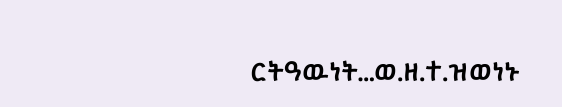ርትዓዉነት…ወ.ዘ.ተ.ዝወነኑ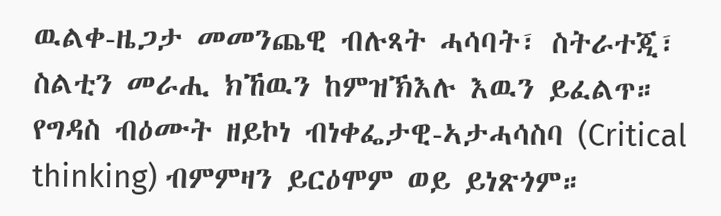ዉልቀ-ዜጋታ መመንጨዊ ብሉጻት ሓሳባት፣ ስትራተጂ፣ ስልቲን መራሒ ክኸዉን ከምዝኽእሉ እዉን ይፈልጥ። የግዳስ ብዕሙት ዘይኮነ ብነቀፌታዊ-ኣታሓሳስባ (Critical thinking) ብምምዛን ይርዕሞም ወይ ይነጽጎም።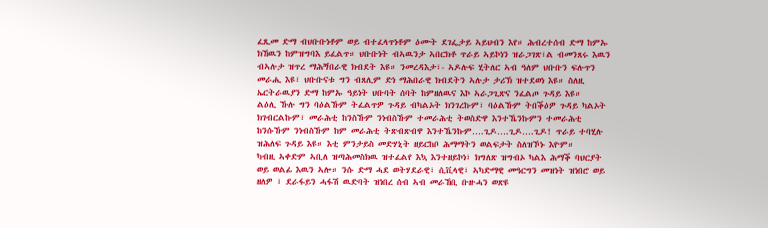ፈጺመ ድማ ብህቡቡነቶም ወይ ብተፈላጥነቶም ዕሙት ደገፌታይ ኣይህብን እየ። ሕብረተሰብ ድማ ከምኡ ክኸዉን ከምዝግባእ ይፈልጥ። ህቡቡነት ብኣዉንታ ኣበርክቶ ጥራይ ኣይኮነን ዝራጋገጽ፣ል ብመንጸሩ እዉን ብኣሉታ ዝጥረ ማሕጝበራዊ ክብደት እዩ። ንመረዳእታ፣- ኣዶሉፍ ሂትለር ኣብ ዓለም ህቡቡን ፍሉጥን መራሒ እዩ፣ ህቡቡናቱ ግን ብጸሊም ድነ ማሕበራዊ ክብደትን ኣሉታ ታሪኽ ዝተደወነ እዩ። ስለዚ ኤርትራዉያን ድማ ከምኡ ዓይነት ህቡባት ሰባት ከምዘለዉና እኮ ኣራጋጊጽና ንፈልጦ ጉዳይ እዩ።
ልዕሊ ኹሉ ግን ባዕልኹም ትፈልጥዎ ጉዳይ ብካልኦት ክንገረኩም፣ ባዕልኹም ትበቕዕዎ ጉዳይ ካልኦት ክገብርልኩም፣ መራሕቲ ከንስኹም ንነብስኹም ተመራሕቲ ትወስድዋ እንተኼንኩምን ተመራሕቲ ከንሱኹም ንነብስኹም ከም መራሕቲ ትጽብጽብዋ እንተኼንኩም….ጊዶ….ጊዶ….ጊዶ! ጥራይ ተባሂሉ ዝሕለፍ ጉዳይ እዩ። እቲ ምንታይስ መድሃኒት ዘይርከቦ ሕማማትን ወልፍታት ስለዝኾኑ እዮም።
ካብዚ ኣቀድም ኣቢለ ዝጣሕመስክዉ ዝተፈልየ እኳ እንተዘይኮነ፣ ክግለጽ ዝግብኦ ካልእ ሕማቕ ባህርያት ወይ ወልፊ እዉን ኣሎ። ንሱ ድማ ሓደ ወትሃደራዊ፣ ሲቪላዊ፣ ኣካድማዊ መዓርግን መዝነት ዝነበሮ ወይ ዘለዎ ፣ ደራፋይን ሓፋሽ ዉድባት ዝነበረ ሰብ ኣብ መራኸቢ ቡዙሓን ወጽዩ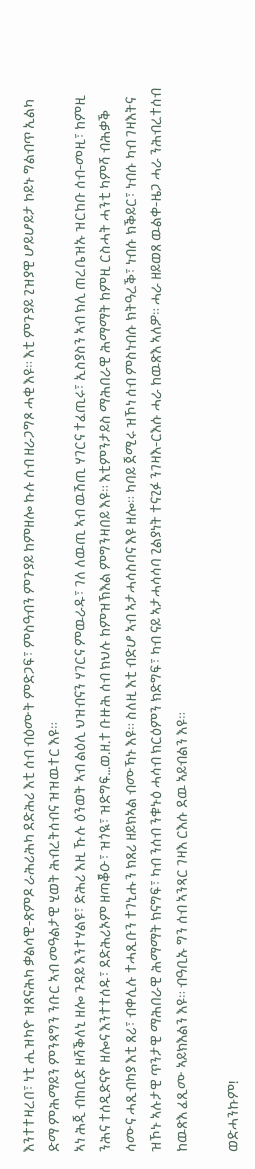እንተተዛረበ፣ ነቲ ሒዝካዮ ዝጸናሕካ ቃልሳዊ-ጽምዶ ራሕሪሕካ ደድሕሪ እቲ ሰብ ብዕሙት ምድጋፍ፣ ምስዓብን ምጉያይ ከምዘሎ ኩሉ ሰብ ዘራጋግጾ ሓቂ እዩ። እቲ ምጉያይ ጊዝያዊ ሆይሆይታ ኮይኑ ግልብጥ ኢልካ ድማ ምሕማይን ምንጻግን ንቡር ኣብ መዓልታዊ ሂወት ሕብረትሰብና ዝዝዉተር እዩ።
ኣነ ሕጂ ብከቢድ ዘሻቕለኒ ዘሎ ጉዳይ እንተሃልዩ፣ ድሕሪ እዚ ኹሉ ዕንወት ኣብ ልዕሊ ህዝብናን ሃገርና ምዉራዱ፣ ገለ ለዉጢ ኣብ ዉሽጢ ሃገርና ተፈጢሩ፣ ኢስያስን ኣብ ክሊ ጠረቤዝኡ ዝርከቡ ሰብ-መዚ፣ ከምዚ ንሕና ተሰዲድናዮ ዘሎና እንተተሰዱ፣ ደድሕሪኦም ዘጣቖዑ፣ ዝጎዪ፣ ዝድግፍ…ወ.ዘ.ተ ቡዙሕ ሰብ ክህሉ ከምዝኽእል ምግንዛበይ እዩ። እቲምንታይስ ማሕበራዊ ሕማማት ከምዚ ርስሓት ሓንቲ ካምሻ ብሕቃቕ ሳሙና ሓጺብካያ እቲ ጸሪ፣ ብቀሊሉ ተሓጺቡን ተገኒሑን ክጸሪ ዘይክኣል ብሙኻኑ እዩ። ስለዚ እቲ ብድሆ ኣብ ኣታሓሳስባና እዩ ዘሎ። ካባይ ጀሚሩ ዝኾነ ሰብ ምስነብሱ ክትዓረቕ፣ ነብሱ ክቕይር፣ ነብሱ ካብ ገዛእትና ዝኾኑ ኣሉታዊ ጥንታዊ ማሕበራዊ ሕማማት ክናግፍ፣ ካብ ንሰብ ንቁኑዕ ሓሳብ ክርዕምን ክድግፍ፣ ካብ ናይ ኣታሓሳሳባ ጊልያነት ተናጊፉ ንገዛእ-ርእሱ ሓራ ከዉጽእ ኣለዎ። ሓራ ዘይወጸ ዉልቀ-ዜጋ ሓራ ንሕብረተሰብ ከዉጽእ ፈጺሙ ኣይክእልን እዩ። ብዓቢኡ ግን ሰብ ኣንጻር ገዛእ ርእሱ ደዉ ኣይብልን እዩ።

ወድሓንኩም!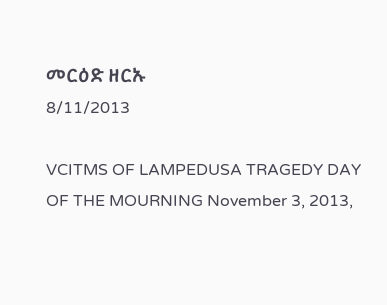መርዕድ ዘርኡ
8/11/2013

VCITMS OF LAMPEDUSA TRAGEDY DAY OF THE MOURNING November 3, 2013,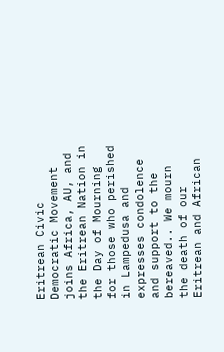Eritrean Civic Democratic Movement joins Africa, AU, and the Eritrean Nation in the Day of Mourning for those who perished in Lampedusa and expresses condolence and support to the bereaved.. We mourn the death of our Eritrean and African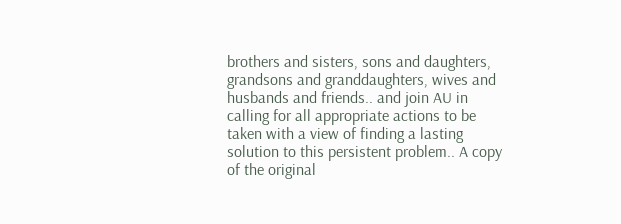brothers and sisters, sons and daughters, grandsons and granddaughters, wives and husbands and friends.. and join AU in calling for all appropriate actions to be taken with a view of finding a lasting solution to this persistent problem.. A copy of the original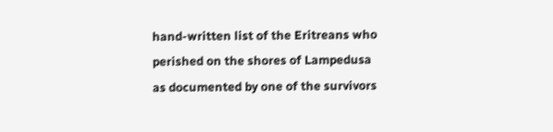hand-written list of the Eritreans who perished on the shores of Lampedusa as documented by one of the survivors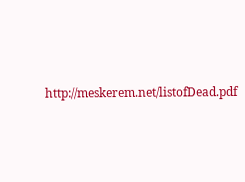http://meskerem.net/listofDead.pdf